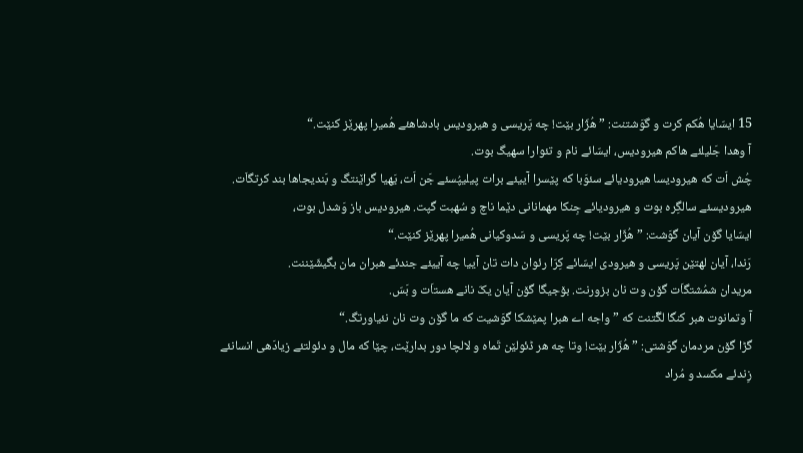15 ایسّایا هُکم کرت و گوَشتنت: ”هُژّار بێت! چه پَریسی و هیرودیس بادشاهئے هُمیرا پهرێز کنێت.“
آ وهدا جَلیلئے هاکم هیرودیس، ایسّائے نام و تئوارا سهیگ بوت.
چُش اَت که هیرودیسا هیرودیائے سئوَبا که پێسرا آییئے برات پیلیپُسئے جَن اَت، یَهیا گراێنتگ و بَندیجاها بند کرتگاَت.
هیرودیسئے سالگِره بوت و هیرودیائے جِنکا مهمانانی دێما ناچ و سُهبت گپت. هیرودیس باز وَشدل بوت،
ایسّایا گۆن آیان گوَشت: ”هُژّار بێت! چه پَریسی و سَدوکیانی هُمیرا پهرێز کنێت.“
رَندا، آیان لهتێن پَریسی و هیرودی ایسّائے کِرّا رئوان دات تان آییا چه آییئے جندئے هبران مان بگیشّێننت.
مریدان شمُشتگاَت گۆن وت نان بزورنت. بۆجیگا گۆن آیان یکّ نانے هستاَت و بَسّ.
آ وتمانوت هبر کنگا لگِّتنت که ”واجه اے هبرا پمێشکا گوَشیت که ما گۆن وت نان نئیاورتگ.“
گڑا گۆن مردمان گوَشتی: ”هُژّار بێت! وتا چه هر ڈئولێن تَماه و لالچا دور بدارێت، چێا که مال و دئولتئے زیادَهی انسانئے زِندئے مکسد و مُراد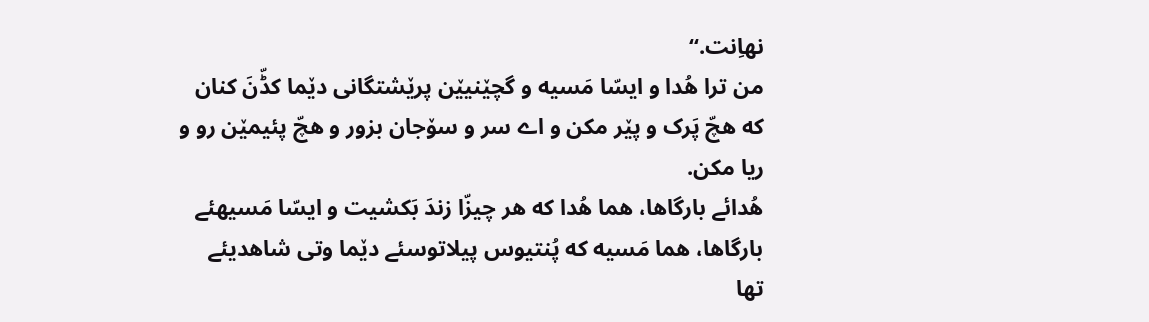نهاِنت.“
من ترا هُدا و ایسّا مَسیه و گچێنیێن پرێشتگانی دێما کڈّنَ کنان که هچّ پَرک و پێر مکن و اے سر و سۆجان بزور و هچّ پئیمێن رو و ریا مکن.
هُدائے بارگاها، هما هُدا که هر چیزّا زندَ بَکشیت و ایسّا مَسیهئے بارگاها، هما مَسیه که پُنتیوس پیلاتوسئے دێما وتی شاهدیئے تها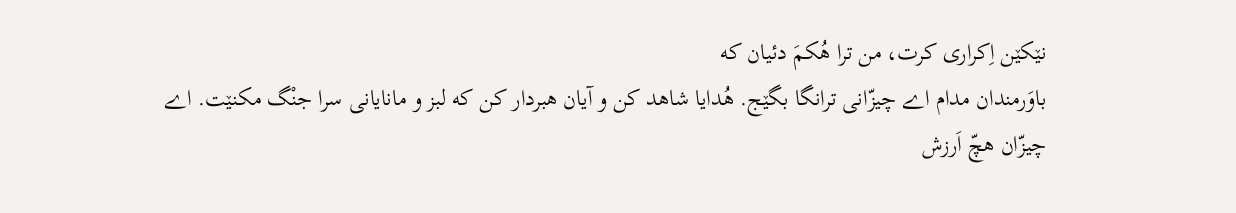نێکێن اِکراری کرت، من ترا هُکمَ دئیان که
باوَرمندان مدام اے چیزّانی ترانگا بگێج. هُدایا شاهد کن و آیان هبردار کن که لبز و مانایانی سرا جنْگ مکنێت. اے چیزّان هچّ اَرزش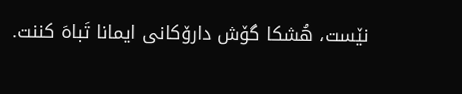نێست، هُشکا گۆش دارۆکانی ایمانا تَباهَ کننت.